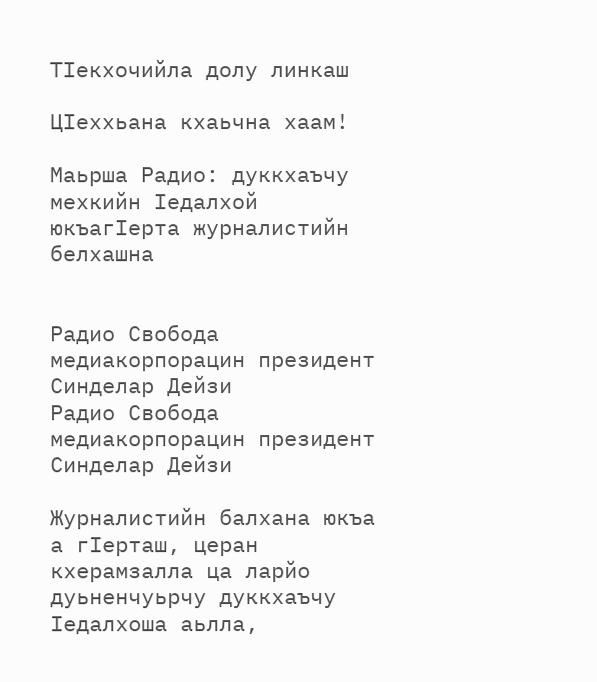ТIекхочийла долу линкаш

ЦIеххьана кхаьчна хаам!

Маьрша Радио: дуккхаъчу мехкийн Iедалхой юкъагIерта журналистийн белхашна


Радио Свобода медиакорпорацин президент Синделар Дейзи
Радио Свобода медиакорпорацин президент Синделар Дейзи

Журналистийн балхана юкъа а гIерташ, церан кхерамзалла ца ларйо дуьненчуьрчу дуккхаъчу Iедалхоша аьлла,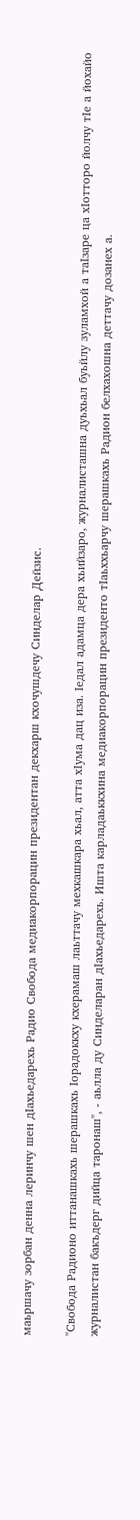маьршачу зорбан денна леринчу шен дIахьедарехь Радио Свобода медиакорпорацин президентан декхарш кхочушдечу Синделар Дейзис.

"Свобода Радионо иттанашкахь шерашкахь Iорадоккху кхерамаш лаьттачу мехкашкара хьал, атта хIума дац иза. Iедал адамца дера хьийзаро, журналисташна дуьхьал буьйлу зуламхой а таIзаре ца хIотторо йолчу тIе а йохайо журналистан бакъдерг дийца таронаш", - аьлла ду Синделаран дIахьедарехь. Ишта карладаьккхина медиакорпорацин президенто тIаьххьарчу шерашкахь Радион белхахошна деттачу дозанех а.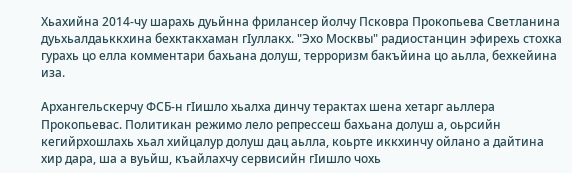Хьахийна 2014-чу шарахь дуьйнна фрилансер йолчу Псковра Прокопьева Светланина дуьхьалдаьккхина бехктакхаман гIуллакх. "Эхо Москвы" радиостанцин эфирехь стохка гурахь цо елла комментари бахьана долуш, терроризм бакъйина цо аьлла, бехкейина иза.

Архангельскерчу ФСБ-н гIишло хьалха динчу терактах шена хетарг аьллера Прокопьевас. Политикан режимо лело репрессеш бахьана долуш а, оьрсийн кегийрхошлахь хьал хийцалур долуш дац аьлла, коьрте иккхинчу ойлано а дайтина хир дара, ша а вуьйш, къайлахчу сервисийн гIишло чохь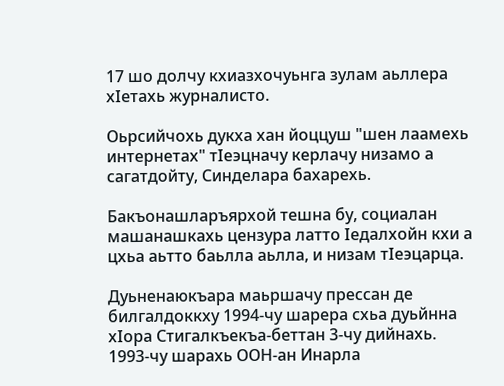17 шо долчу кхиазхочуьнга зулам аьллера хIетахь журналисто.

Оьрсийчохь дукха хан йоццуш "шен лаамехь интернетах" тIеэцначу керлачу низамо а сагатдойту, Синделара бахарехь.

Бакъонашларъярхой тешна бу, социалан машанашкахь цензура латто Iедалхойн кхи а цхьа аьтто баьлла аьлла, и низам тIеэцарца.

Дуьненаюкъара маьршачу прессан де билгалдоккху 1994-чу шарера схьа дуьйнна хIора Стигалкъекъа-беттан 3-чу дийнахь. 1993-чу шарахь ООН-ан Инарла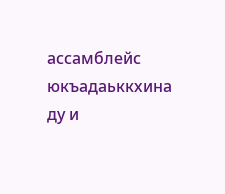ассамблейс юкъадаьккхина ду и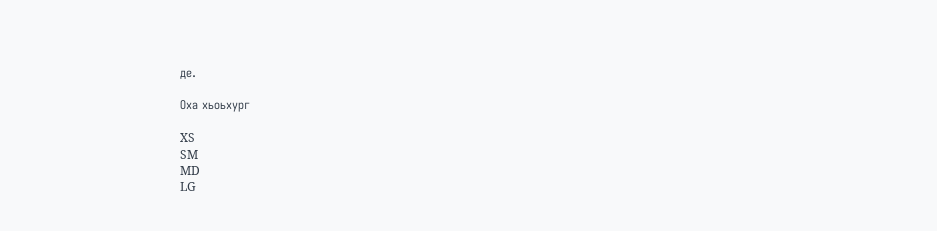де.

Оха хьоьхург

XS
SM
MD
LG